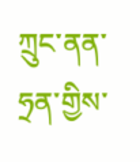ཀྲུང་ནན་ཧྲན་གྱིས་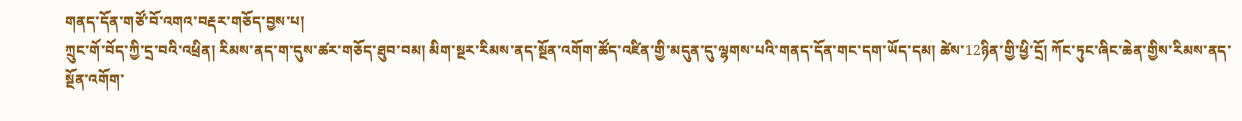གནད་དོན་གཙོ་བོ་འགའ་བརྡར་གཅོད་བྱས་པ།
ཀྲུང་གོ་བོད་ཀྱི་དྲ་བའི་འཕྲིན། རིམས་ནད་ག་དུས་ཚར་གཅོད་ཐུབ་བམ། མིག་སྔར་རིམས་ནད་སྔོན་འགོག་ཚོད་འཛིན་གྱི་མདུན་དུ་ལྷགས་པའི་གནད་དོན་གང་དག་ཡོད་དམ། ཚེས་12ཉིན་གྱི་ཕྱི་དྲོ། ཀོང་ཏུང་ཞིང་ཆེན་གྱིས་རིམས་ནད་སྔོན་འགོག་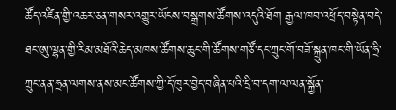ཚོད་འཛིན་གྱི་འཆར་ཅན་གསར་འགྱུར་ཡོངས་བསྒྲགས་ཚོགས་འདུའི་ཐོག རྒྱལ་ཁབ་འཕྲོད་བསྟེན་བདེ་ཐང་ཨུ་ལྷན་གྱི་རིམ་མཐོའི་ཆེད་མཁས་ཚོགས་ཆུང་གི་ཚོགས་གཙོ་དང་ཀྲུང་གོ་བཟོ་སྐྲུན་ཁང་གི་ཡོན་ཧྲི་ཀྲུང་ནན་ཧྲན་ལགས་ནས་མང་ཚོགས་ཀྱི་དོ་ཁུར་བྱེད་བཞིན་པའི་དྲི་བ་དག་ལ་ལན་སྐྱོན་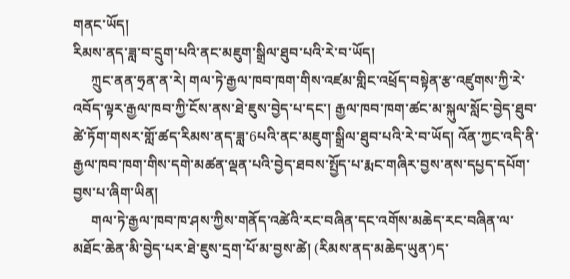གནང་ཡོད།
རིམས་ནད་ཟླ་བ་དྲུག་པའི་ནང་མཇུག་སྒྲིལ་ཐུབ་པའི་རེ་བ་ཡོད།
     ཀྲུང་ནན་ཧྲན་ན་རེ། གལ་ཏེ་རྒྱལ་ཁབ་ཁག་གིས་འཛམ་གླིང་འཕྲོད་བསྟེན་རྩ་འཛུགས་ཀྱི་རེ་འབོད་ལྟར་རྒྱལ་ཁབ་ཀྱི་ངོས་ནས་ཐེ་ཇུས་བྱེད་པ་དང་། རྒྱལ་ཁབ་ཁག་ཚང་མ་སྐུལ་སློང་བྱེད་ཐུབ་ཚེ་ཏོག་གསར་གློ་ཚད་རིམས་ནད་ཟླ་6པའི་ནང་མཇུག་སྒྲིལ་ཐུབ་པའི་རེ་བ་ཡོད། འོན་ཀྱང་འདི་ནི་རྒྱལ་ཁབ་ཁག་གིས་དགེ་མཚན་ལྡན་པའི་བྱེད་ཐབས་སྤྱོད་པ་རྨང་གཞིར་བྱས་ནས་དཔྱད་དཔོག་བྱས་པ་ཞིག་ཡིན།
     གལ་ཏེ་རྒྱལ་ཁབ་ཁ་ཤས་ཀྱིས་གནོད་འཚེའི་རང་བཞིན་དང་འགོས་མཆེད་རང་བཞིན་ལ་མཐོང་ཆེན་མི་བྱེད་པར་ཐེ་ཇུས་དྲག་པོ་མ་བྱས་ཚེ། (རིམས་ནད་མཆེད་ཡུན་)ད་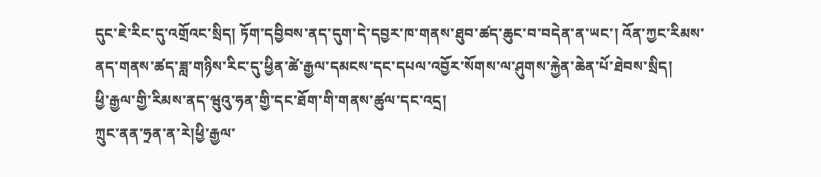དུང་ཇེ་རིང་དུ་འགྲོའང་སྲིད། ཏོག་དབྱིབས་ནད་དུག་དེ་དབྱར་ཁ་གནས་ཐུབ་ཚད་ཆུང་བ་བདེན་ན་ཡང་། འོན་ཀྱང་རིམས་ནད་གནས་ཚད་ཟླ་གཉིས་རིང་དུ་ཕྱིན་ཚེ་རྒྱལ་དམངས་དང་དཔལ་འབྱོར་སོགས་ལ་ཤུགས་རྐྱེན་ཆེན་པོ་ཐེབས་སྲིད།
ཕྱི་རྒྱལ་གྱི་རིམས་ནད་ཝུའུ་ཧན་གྱི་དང་ཐོག་གི་གནས་ཚུལ་དང་འདྲ།
ཀྲུང་ནན་ཧྲན་ན་རེ།ཕྱི་རྒྱལ་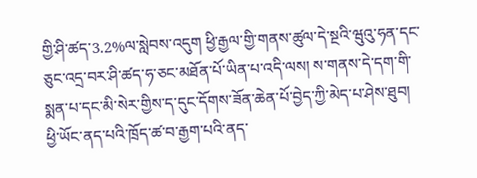གྱི་ཤི་ཚད་3.2%ལ་སླེབས་འདུག ཕྱི་རྒྱལ་གྱི་གནས་ཚུལ་དེ་སྔའི་ཝུའུ་ཧན་དང་ཅུང་འདྲ་བར་ཤི་ཚད་ཧ་ཅང་མཐོན་པོ་ཡིན་པ་འདི་ལས། ས་གནས་དེ་དག་གི་སྨན་པ་དང་མི་སེར་གྱིས་ད་དུང་དོགས་ཟོན་ཆེན་པོ་བྱེད་ཀྱི་མེད་པ་ཤེས་ཐུབ།
ཕྱི་ཡོང་ནད་པའི་ཁྲོད་ཚ་བ་རྒྱག་པའི་ནད་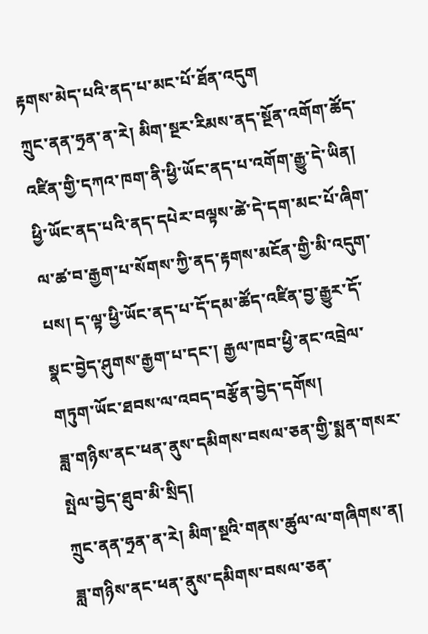རྟགས་མེད་པའི་ནད་པ་མང་པོ་ཐོན་འདུག
ཀྲུང་ནན་ཧྲན་ན་རེ། མིག་སྔར་རིམས་ནད་སྔོན་འགོག་ཚོད་འཛིན་གྱི་དཀའ་ཁག་ནི་ཕྱི་ཡོང་ནད་པ་འགོག་རྒྱུ་དེ་ཡིན། ཕྱི་ཡོང་ནད་པའི་ནད་དཔེར་བལྟས་ཚེ་དེ་དག་མང་པོ་ཞིག་ལ་ཚ་བ་རྒྱག་པ་སོགས་ཀྱི་ནད་རྟགས་མངོན་གྱི་མི་འདུག་པས། ད་ལྟ་ཕྱི་ཡོང་ནད་པ་དོ་དམ་ཚོད་འཛིན་བྱ་རྒྱུར་དོ་སྣང་བྱེད་ཤུགས་རྒྱག་པ་དང་། རྒྱལ་ཁབ་ཕྱི་ནང་འབྲེལ་གཏུག་ཡོང་ཐབས་ལ་འབད་བརྩོན་བྱེད་དགོས།
ཟླ་གཉིས་ནང་ཕན་ནུས་དམིགས་བསལ་ཅན་གྱི་སྨན་གསར་སྤེལ་བྱེད་ཐུབ་མི་སྲིད།
ཀྲུང་ནན་ཧྲན་ན་རེ། མིག་སྔའི་གནས་ཚུལ་ལ་གཞིགས་ན། ཟླ་གཉིས་ནང་ཕན་ནུས་དམིགས་བསལ་ཅན་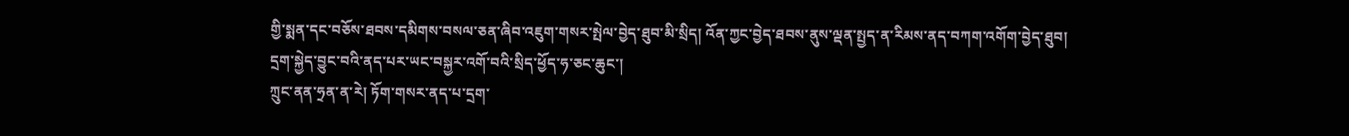གྱི་སྨན་དང་བཅོས་ཐབས་དམིགས་བསལ་ཅན་ཞིབ་འཇུག་གསར་སྤེལ་བྱེད་ཐུབ་མི་སྲིད། འོན་ཀྱང་བྱེད་ཐབས་ནུས་ལྡན་སྤྱད་ན་རིམས་ནད་བཀག་འགོག་བྱེད་ཐུབ།
དྲག་སྐྱེད་བྱུང་བའི་ནད་པར་ཡང་བསྐྱར་འགོ་བའི་སྲིད་ཕྱོད་ཧ་ཅང་ཆུང་།
ཀྲུང་ནན་ཧྲན་ན་རེ། ཏོག་གསར་ནད་པ་དྲག་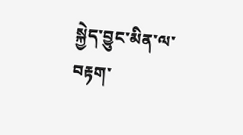སྐྱེད་བྱུང་མིན་ལ་བརྟག་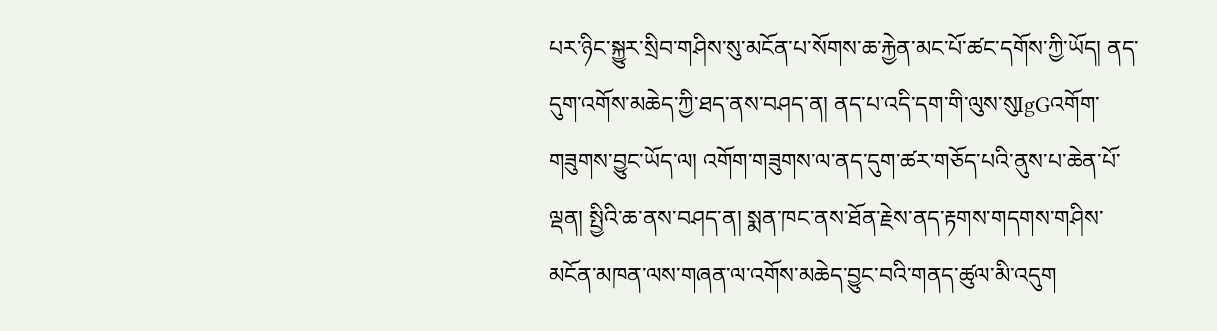པར་ཉིང་སྐྱུར་སྲིབ་གཤིས་སུ་མངོན་པ་སོགས་ཆ་རྐྱེན་མང་པོ་ཚང་དགོས་ཀྱི་ཡོད། ནད་དུག་འགོས་མཆེད་ཀྱི་ཐད་ནས་བཤད་ན། ནད་པ་འདི་དག་གི་ལུས་སུIgGའགོག་གཟུགས་བྱུང་ཡོད་ལ། འགོག་གཟུགས་ལ་ནད་དུག་ཚར་གཅོད་པའི་ནུས་པ་ཆེན་པོ་ལྡན། སྤྱིའི་ཆ་ནས་བཤད་ན། སྨན་ཁང་ནས་ཐོན་རྗེས་ནད་རྟགས་གདགས་གཤིས་མངོན་མཁན་ལས་གཞན་ལ་འགོས་མཆེད་བྱུང་བའི་གནད་ཚུལ་མི་འདུག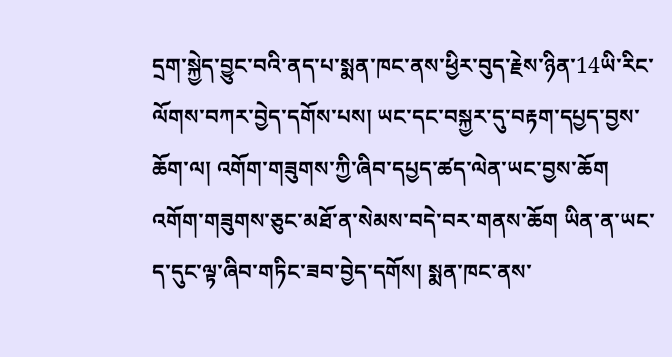དྲག་སྐྱེད་བྱུང་བའི་ནད་པ་སྨན་ཁང་ནས་ཕྱིར་བུད་རྗེས་ཉིན་14ཡི་རིང་ལོགས་བཀར་བྱེད་དགོས་པས། ཡང་དང་བསྐྱར་དུ་བརྟག་དཔྱད་བྱས་ཆོག་ལ། འགོག་གཟུགས་ཀྱི་ཞིབ་དཔྱད་ཚད་ལེན་ཡང་བྱས་ཆོག འགོག་གཟུགས་ཅུང་མཐོ་ན་སེམས་བདེ་བར་གནས་ཆོག ཡིན་ན་ཡང་ད་དུང་ལྟ་ཞིབ་གཏིང་ཟབ་བྱེད་དགོས། སྨན་ཁང་ནས་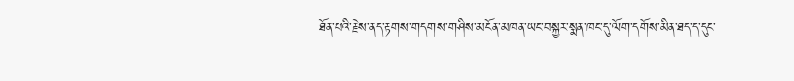ཐོན་པའི་རྗེས་ནད་རྟགས་གདགས་གཤིས་མངོན་མཁན་ཡང་བསྐྱར་སྨན་ཁང་དུ་ལོག་དགོས་མིན་ཐད་ད་དུང་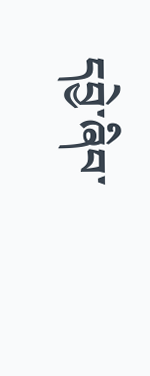དབྱེ་ཞིབ་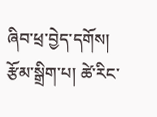ཞིབ་ཕྲ་བྱེད་དགོས།
རྩོམ་སྒྲིག་པ། ཚེ་རིང་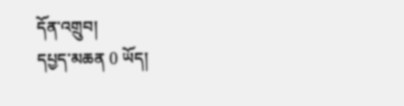དོན་འགྲུབ།
དཔྱད་མཆན 0 ཡོད།